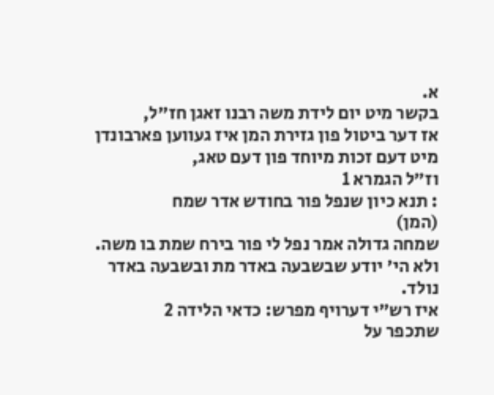א.
בקשר מיט יום לידת משה רבנו זאגן חז״ל,
אז דער ביטול פון גזירת המן איז געווען פארבונדן מיט דעם זכות מיוחד פון דעם טאג,
וז״ל הגמרא 1
: תנא כיון שנפל פור בחודש אדר שמח
(המן)
שמחה גדולה אמר נפל לי פור בירח שמת בו משה.
ולא הי׳ יודע שבשבעה באדר מת ובשבעה באדר נולד.
איז רש״י דערויף מפרש: כדאי הלידה 2
שתכפר על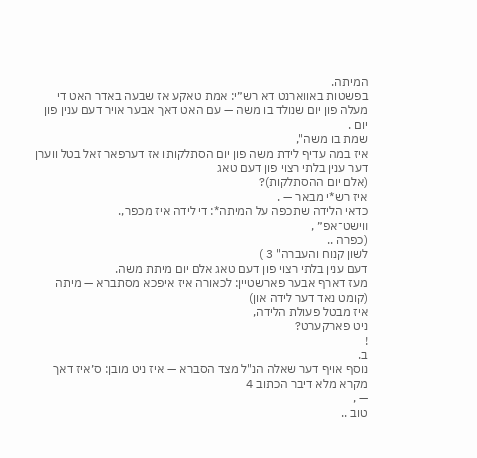המיתה.
בפשטות באווארנט דא רש״י: אמת טאקע אז שבעה באדר האט די מעלה פון יום שנולד בו משה — עם האט דאך אבער אויר דעם ענין פון יום .
שמת בו משה",
איז במה עדיף לידת משה פון יום הסתלקותו אז דערפאר זאל בטל ווערן דער ענין בלתי רצוי פון דעם טאג
(אלם יום ההסתלקות)?
איז רש*י מבאר — .
כדאי הלידה שתכפה על המיתה*: די לידה איז מכפר,.
װישט־אפ״ ,
(כפרה ..
לשון קנוח והעברה" 3 )
דעם ענין בלתי רצוי פון דעם טאג אלם יום מיתת משה.
מעז דארף אבער פארשטיין: לכאורה איז איפכא מסתברא — מיתה
(קומט נאד דער לידה און)
איז מבטל פעולת הלידה,
ניט פארקערט?
!
ב.
נוסף אויף דער שאלה הנ"ל מצד הסברא — איז ניט מובן: ס׳איז דאך מקרא מלא דיבר הכתוב 4
— ,
טוב ..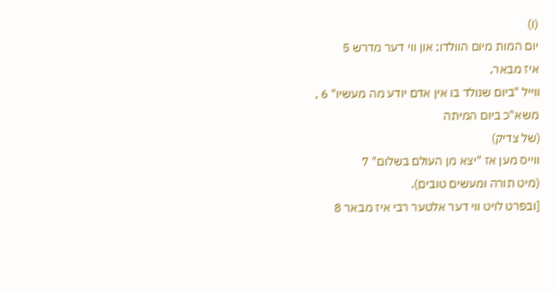(ו)
יום המות מיום הוולדו; און ווי דער מדרש 5
איז מבאר,
ווייל "ביום שנולד בו אין אדם יודע מה מעשיו" 6 ,
משא"כ ביום המיתה
(של צדיק)
ווייס מען אז "יצא מן העולם בשלום" 7
(מיט תורה ומעשים טובים).
[ובפרט לויט ווי דער אלטער רבי איז מבאר 8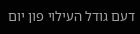דעם גודל העילוי פון יום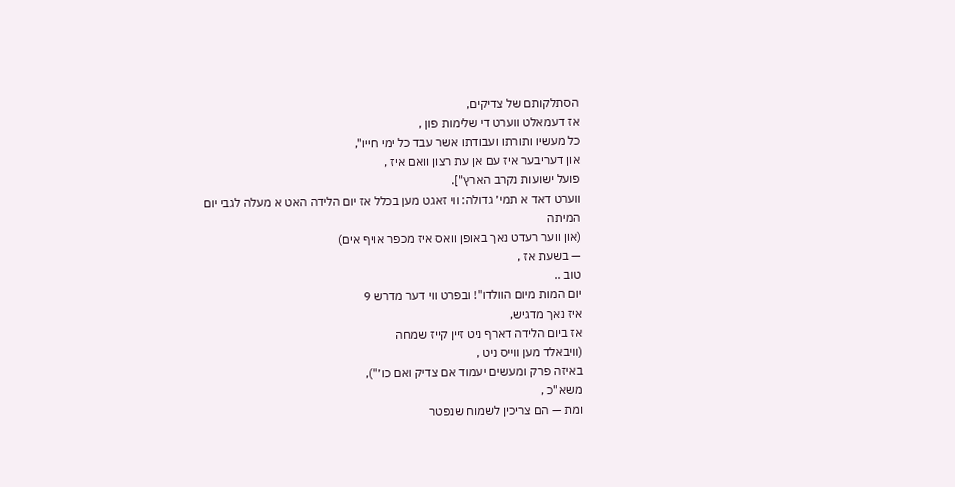הסתלקותם של צדיקים,
אז דעמאלט ווערט די שלימות פון ,
כל מעשיו ותורתו ועבודתו אשר עבד כל ימי חייו",
און דעריבער איז עם אן עת רצון וואם איז ,
פועל ישועות נקרב הארץ"].
ווערט דאד א תמי׳ גדולה: ווי זאגט מען בכלל אז יום הלידה האט א מעלה לגבי יום המיתה
(און ווער רעדט נאך באופן וואס איז מכפר אויף אים)
— בשעת אז ,
טוב ..
יום המות מיום הוולדו"! ובפרט ווי דער מדרש 9
איז נאך מדגיש,
אז ביום הלידה דארף ניט זיין קייז שמחה
(וויבאלד מען ווייס ניט ,
באיזה פרק ומעשים יעמוד אם צדיק ואם כו׳"),
משא"כ ,
ומת — הם צריכין לשמוח שנפטר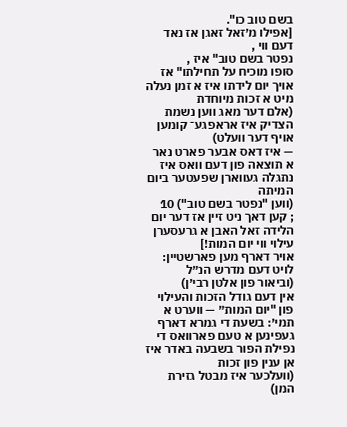בשם טוב כו".
[אפילו מ׳זאל זאגן אז נאד דעם ווי ,
נפטר בשם טוב" איז ,
סופו מוכיח על תחילתו" אז אויך יום לידתו איז א זמן נעלה מיט א זכות מיוחדת
(אלם דער מאג ווען נשמת הצדיק איז אראפגע־ קומען אויף דער וועלט)
— איז דאס אבער פארט נאר א תוצאה פון דעם וואס איז נתגלה געווארן שפעטער ביום המיתה
(ווען "נפטר בשם טוב") 10
; קען דאך ניט זיין אז דער יום הלידה זאל האבן א גרעסערן עילוי ווי יום המות!]
אויר דארף מען פארשטיין: לויט דעם מדרש הנ״ל
(וביאור פון אלטן רבי׳ן)
אין דעם גודל הזכות והעילוי פון "יום המות״ — ווערט א תמי׳: בשעת די גמרא דארף געפינען א טעם פארוואס די נפילת הפור בשבעה באדר איז אן ענין פון זכות
(וועלכער איז מבטל גזירת המן)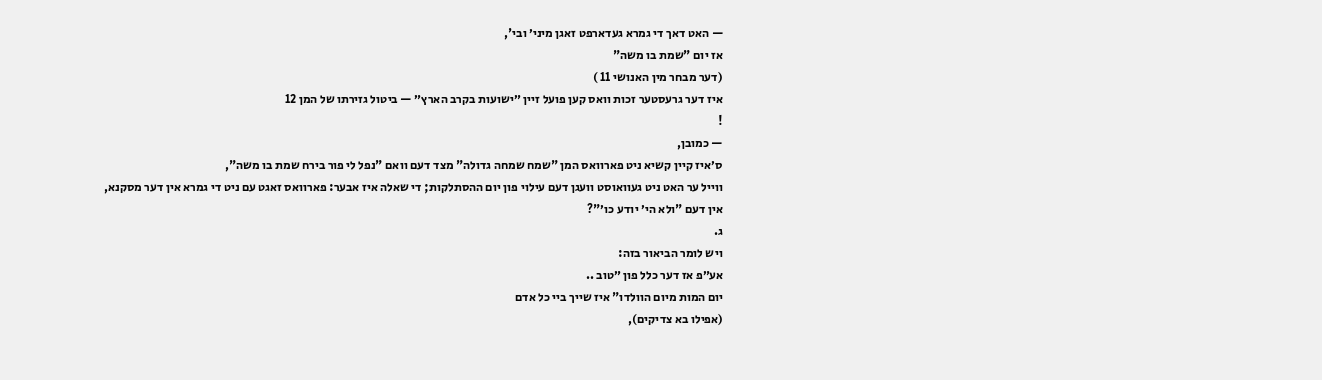— האט דאך די גמרא געדארפט זאגן מיני׳ ובי',
אז יום "שמת בו משה"
(דער מבחר מין האנושי 11 )
איז דער גרעסטער זכות וואס קען פועל זיין ״ישועות בקרב הארץ״ — ביטול גזירתו של המן 12
!
— כמובן,
ס׳איז קיין קשיא ניט פארוואס המן "שמח שמחה גדולה" מצד דעם וואם "נפל לי פור בירח שמת בו משה",
ווייל ער האט ניט געוואוסט וועגן דעם עילוי פון יום ההסתלקות; די שאלה איז אבער: פארוואס זאגט עם ניט די גמרא אין דער מסקנא,
אין דעם "ולא הי׳ יודע כו׳"?
ג.
ויש לומר הביאור בזה:
אע״פ אז דער כלל פון ״טוב ..
יום המות מיום הוולדו" איז שייך ביי כל אדם
(אפילו בא צדיקים),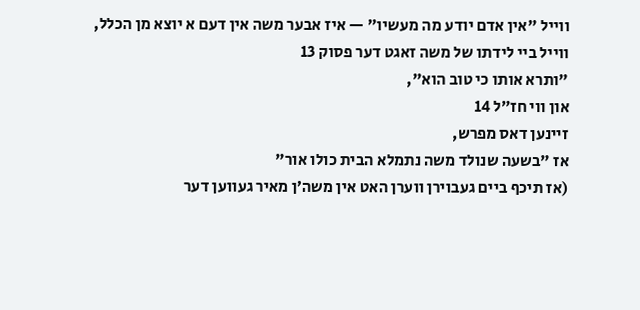ווייל "אין אדם יודע מה מעשיו״ — איז אבער משה אין דעם א יוצא מן הכלל,
ווייל ביי לידתו של משה זאגט דער פסוק 13
"ותרא אותו כי טוב הוא",
און ווי חז״ל 14
זיינען דאס מפרש,
אז "בשעה שנולד משה נתמלא הבית כולו אור"
(אז תיכף ביים געבוירן ווערן האט אין משה׳ן מאיר געווען דער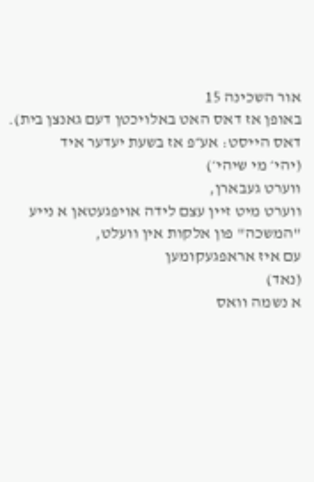אור השכינה 15
באופן אז דאס האט באלויכטן דעם גאנצן בית).
דאס הייסט: אע״פ אז בשעת יעדער איד
(יהי׳ מי שיהי׳)
ווערט געבארן,
ווערט מיט זיין עצם לידה אויפגעטאן א נייע "המשכה" פון אלקות אין וועלט,
עם איז אראפגעקומען
(נאד)
א נשמה וואס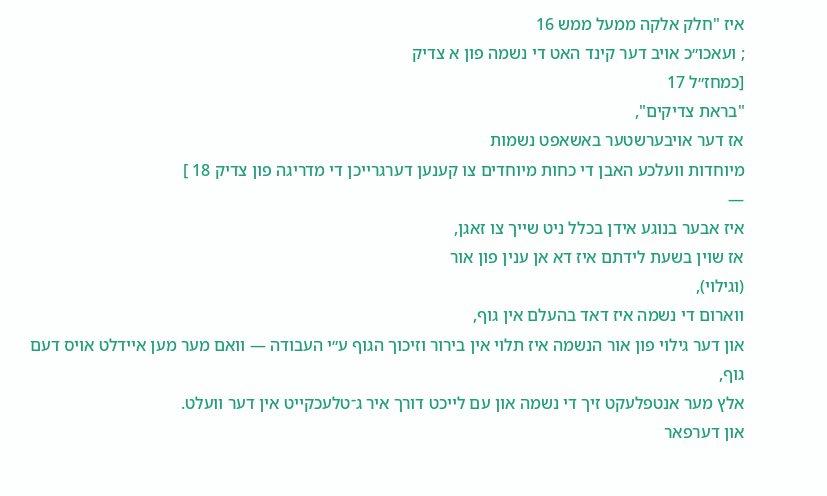איז "חלק אלקה ממעל ממש 16
; ועאכו״כ אויב דער קינד האט די נשמה פון א צדיק
[כמחז״ל 17
"בראת צדיקים",
אז דער אויבערשטער באשאפט נשמות
מיוחדות וועלכע האבן די כחות מיוחדים צו קענען דערגרייכן די מדריגה פון צדיק 18 ]
—
איז אבער בנוגע אידן בכלל ניט שייך צו זאגן,
אז שוין בשעת לידתם איז דא אן ענין פון אור
(וגילוי),
ווארום די נשמה איז דאד בהעלם אין גוף,
און דער גילוי פון אור הנשמה איז תלוי אין בירור וזיכוך הגוף ע״י העבודה — וואם מער מען איידלט אויס דעם גוף,
אלץ מער אנטפלעקט זיך די נשמה און עם לייכט דורך איר ג־טלעכקייט אין דער וועלט.
און דערפאר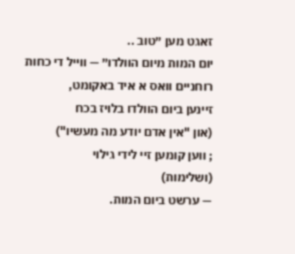זאגט מען ״טוב ..
יום המות מיום הוולדו״ — װײל די כחות רוחניים וואס א איד באקומט,
זיינען ביום הוולדו בלויז בכח
(און "אין אדם יודע מה מעשיו")
; ווען קומען זיי לידי גילוי
(ושלימות)
— ערשט ביום המות.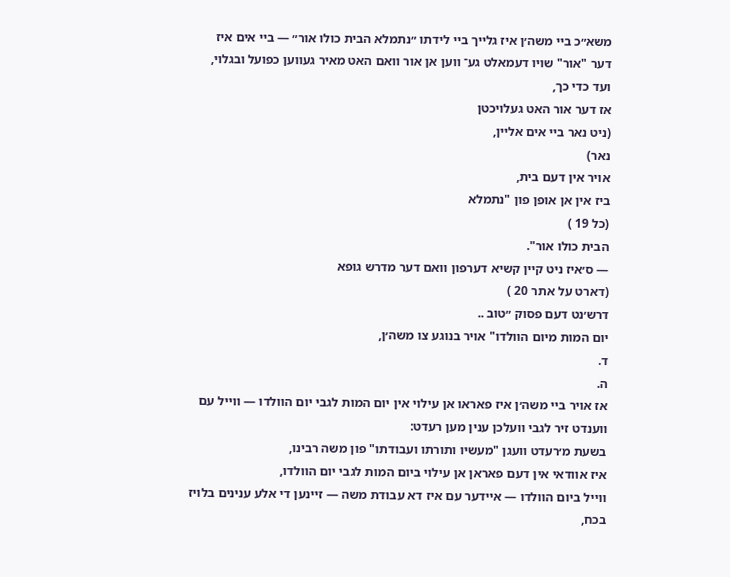משא״כ ביי משה׳ן איז גלייך ביי לידתו ״נתמלא הבית כולו אור״ — ביי אים איז דער "אור" שויו דעמאלט גע־ ווען אן אור וואם האט מאיר געווען כפועל ובגלוי,
ועד כדי כך,
אז דער אור האט געלויכטן
(ניט נאר ביי אים אליין,
נאר)
אויר אין דעם בית,
ביז אין אן אופן פון "נתמלא
(כל 19 )
הבית כולו אור".
— ס׳איז ניט קיין קשיא דערפון וואם דער מדרש גופא
(דארט על אתר 20 )
דרש׳נט דעם פסוק ״טוב ..
יום המות מיום הוולדו" אויר בנוגע צו משה׳ן,
ד.
ה.
אז אויר ביי משה׳ן איז פאראו אן עילוי אין יום המות לגבי יום הוולדו — ווייל עם ווענדט זיר לגבי וועלכן ענין מען רעדט:
בשעת מ׳רעדט וועגן "מעשיו ותורתו ועבודתו" פון משה רבינו,
איז אוודאי אין דעם פאראן אן עילוי ביום המות לגבי יום הוולדו,
װײל ביום הוולדו — איידער עם איז דא עבודת משה — זיינען די אלע ענינים בלויז בכח,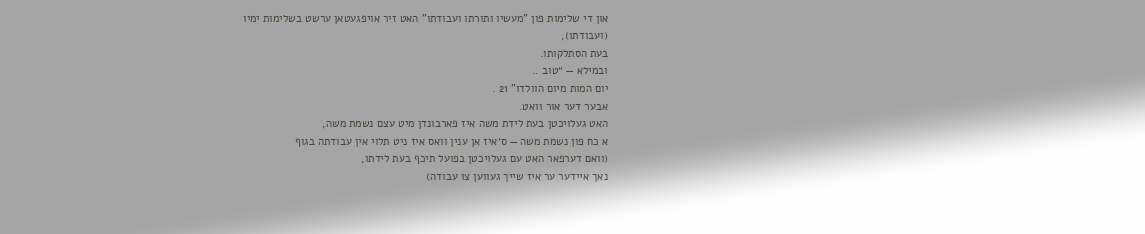און די שלימות פון "מעשיו ותורתו ועבודתו" האט זיר אויפגעטאן ערשט בשלימות ימיו
(ועבודתו),
בעת הסתלקותו.
ובמילא — ״טוב ..
יום המות מיום הוולדו" 21 .
אבער דער אור וואט.
האט געלויכטן בעת לידת משה איז פארבונדן מיט עצם נשמת משה,
א כח פון נשמת משה — ס׳איז אן ענין וואס איז ניט תלוי אין עבודתה בגוף
(וואם דערפאר האט עם געלויכטן בפועל תיכף בעת לידתו,
נאך איידער ער איז שייך געווען צו עבודה)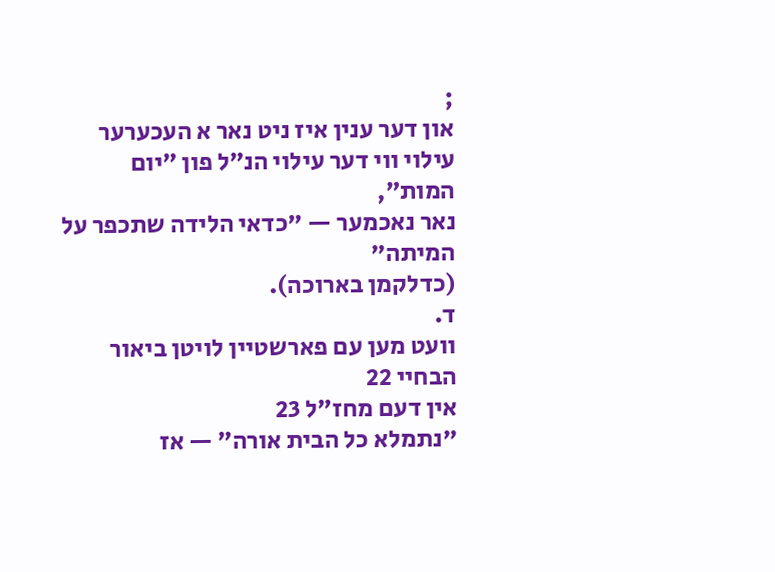;
און דער ענין איז ניט נאר א העכערער עילוי ווי דער עילוי הנ״ל פון ״יום המות״,
נאר נאכמער — "כדאי הלידה שתכפר על המיתה"
(כדלקמן בארוכה).
ד.
וועט מען עם פארשטיין לויטן ביאור הבחיי 22
אין דעם מחז״ל 23
"נתמלא כל הבית אורה״ — אז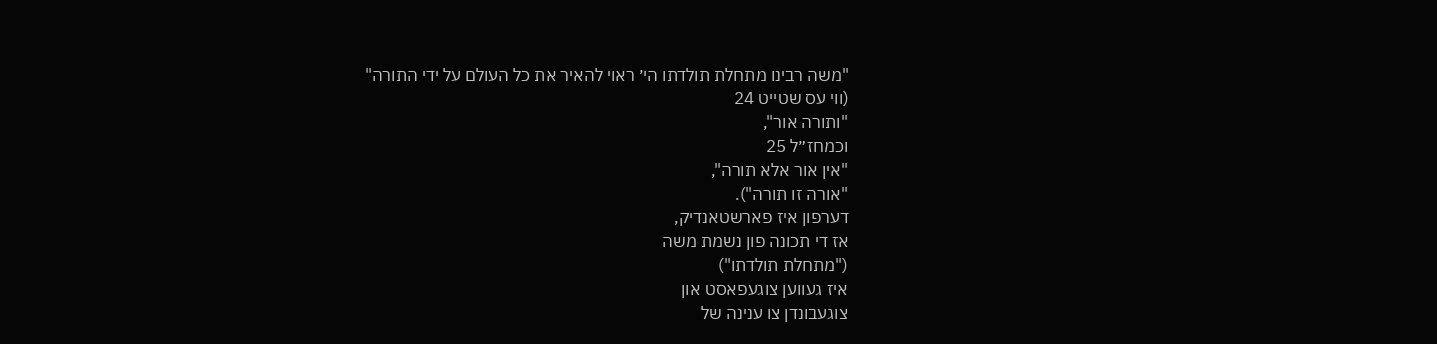"משה רבינו מתחלת תולדתו הי׳ ראוי להאיר את כל העולם על ידי התורה"
(ווי עס שטייט 24
"ותורה אור",
וכמחז״ל 25
"אין אור אלא תורה",
"אורה זו תורה").
דערפון איז פארשטאנדיק,
אז די תכונה פון נשמת משה
("מתחלת תולדתו")
איז געווען צוגעפאסט און
צוגעבונדן צו ענינה של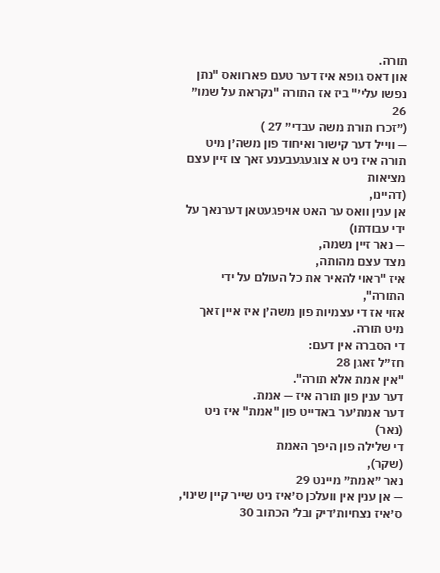תורה.
און דאס גופא איז דער טעם פארוואס "נתן נפשו עלי׳" ביז אז התורה "נקראת על שמו״ 26
(״זכרו תורת משה עבדי״ 27 )
— ווייל דער קישור ואיחוד פון משה׳ן מיט תורה איז ניט א צוגעגעבענע זאך צו זיין עצם מציאות
(דהיינו,
אן ענין וואס ער האט אויפגעטאן דערנאך על ידי עבודתו)
— נאר זיין נשמה,
מצד עצם מהותה,
איז "ראוי להאיר את כל העולם על ידי התורה",
אזוי אז די עצמיות פון משה׳ן איז איין זאך מיט תורה.
די הסברה אין דעם:
חז״ל זאגן 28
"אין אמת אלא תורה".
דער ענין פון תורה איז — אמת.
דער אמת׳ער באדייט פון "אמת" איז ניט
(נאר)
די שלילה פון היפך האמת
(שקר),
נאר ״אמת״ מיינט 29
— אן ענין אין וועלכן ס׳איז ניט שײר קײן שינוי,
ס׳איז נצחיות׳דיק ובל׳ הכתוב 30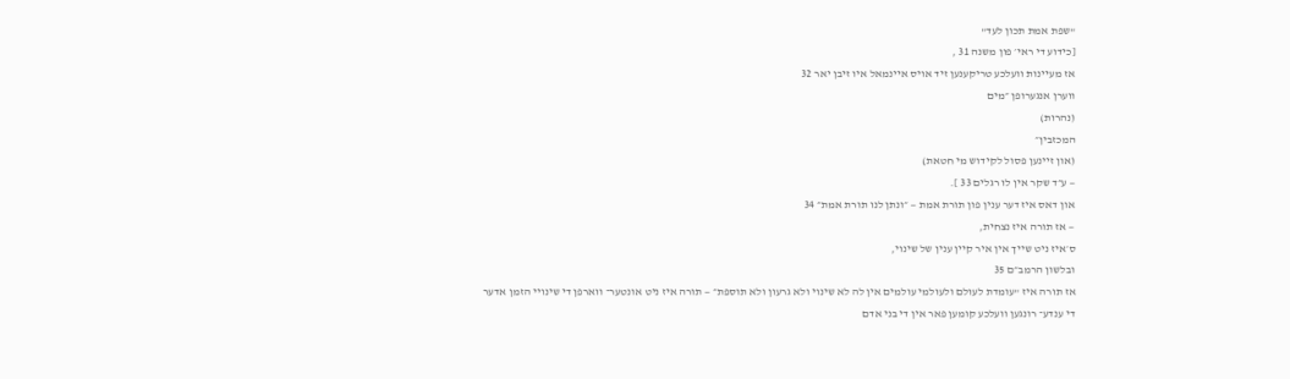"שפת אמת תכון לעד"
[כידוע די ראי׳ פון משנה 31 ,
אז מעיינות וועלכע טריקענען זיד אויס איינמאל איו זיבן יאר 32
ווערן אנגערופן ״מים
(נהרות)
המכזבין״
(און זײנען פסול לקידוש מי חטאת)
— ע״ד שקר אין לו רגלים 33 ].
און דאס איז דער ענין פון תורת אמת — ״ונתן לנו תורת אמת״ 34
— אז תורה איז נצחית,
ס׳איז ניט שייך אין איר קיין ענין של שינוי,
ובלשון הרמב״ם 35
אז תורה איז "עומדת לעולם ולעולמי עולמים אין לה לא שינוי ולא גרעון ולא תוספת״ — תורה איז ניט אונטער־ ווארפן די שינויי הזמן אדער די ענדע־ רונגען וועלכע קומען פאר אין די בני אדם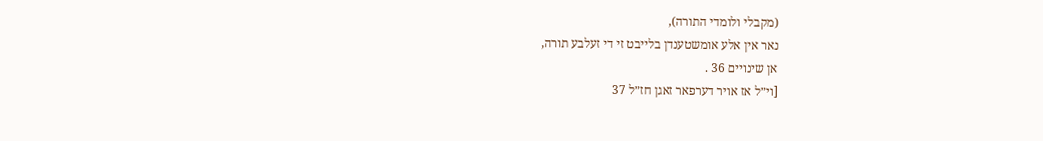(מקבלי ולומדי התורה),
נאר אין אלע אומשטענדן בלייבט זי די זעלבע תורה,
אן שינויים 36 .
[וי״ל אז אויר דערפאר זאגן חז״ל 37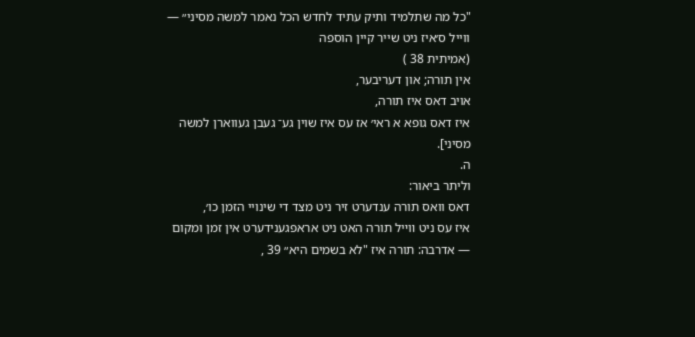"כל מה שתלמיד ותיק עתיד לחדש הכל נאמר למשה מסיני״ — ווייל ס׳איז ניט שייר קיין הוספה
(אמיתית 38 )
אין תורה; און דעריבער,
אויב דאס איז תורה,
איז דאס גופא א ראי׳ אז עס איז שוין גע־ געבן געווארן למשה מסיני].
ה.
וליתר ביאור:
דאס וואס תורה ענדערט זיר ניט מצד די שינויי הזמן כו׳,
איז עס ניט װײל תורה האט ניט אראפגענידערט אין זמן ומקום
— אדרבה: תורה איז "לא בשמים היא״ 39 ,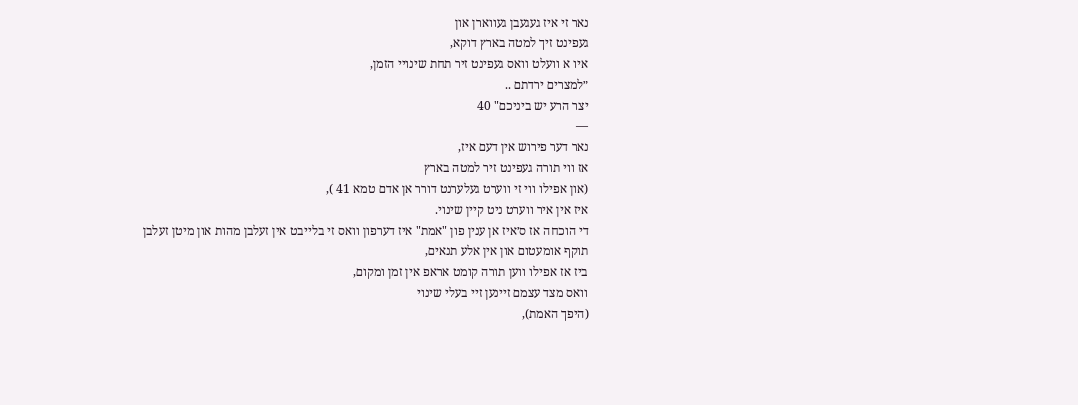נאר זי איז געגעבן געווארן און
געפינט זיך למטה בארץ דוקא,
איו א וועלט וואס געפינט זיר תחת שינויי הזמן,
״למצרים ירדתם ..
יצר הרע יש ביניכם" 40
—
נאר דער פירוש אין דעם איז,
אז ווי תורה געפינט זיר למטה בארץ
(און אפילו ווי זי ווערט געלערנט דורר אן אדם טמא 41 ),
איז אין איר ווערט ניט קיין שינוי.
די הוכחה אז ס׳איז אן ענין פון "אמת" איז דערפון וואס זי בלייבט אין זעלבן מהות און מיטן זעלבן תוקף אומעטום און אין אלע תנאים,
ביז אז אפילו ווען תורה קומט אראפ אין זמן ומקום,
וואס מצד עצמם זיינען זיי בעלי שינוי
(היפך האמת),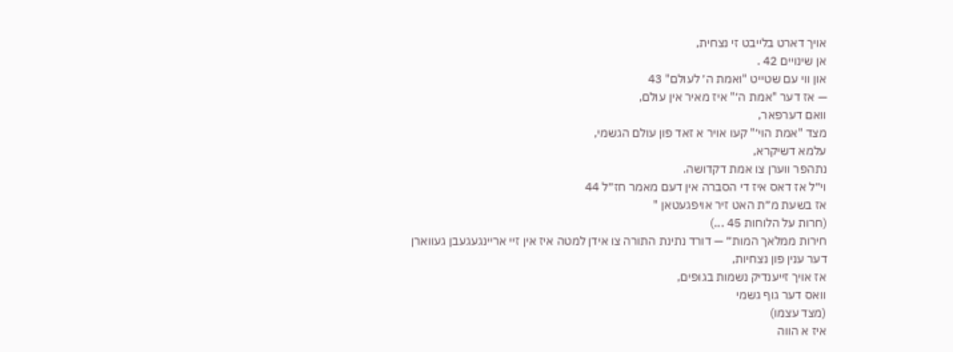אויך דארט בלייבט זי נצחית,
אן שינויים 42 .
און ווי עם שטייט "ואמת ה׳ לעולם" 43
— אז דער "אמת ה׳" איז מאיר אין עולם,
וואם דערפאר,
מצד "אמת הוי׳" קעו אויר א זאד פון עולם הגשמי,
עלמא דשיקרא,
נתהפר ווערן צו אמת דקדושה.
וי״ל אז דאס איז די הסברה אין דעם מאמר חז״ל 44
אז בשעת מ״ת האט זיר אויפגעטאן "
(חרות על הלוחות 45 ...)
חירות ממלאך המות״ — דורד נתינת התורה צו אידן למטה איז אין זיי ארײנגעגעבן געווארן דער ענין פון נצחיות,
אז אויך זייענדיק נשמות בגופים,
וואס דער גוף גשמי
(מצד עצמו)
איז א הווה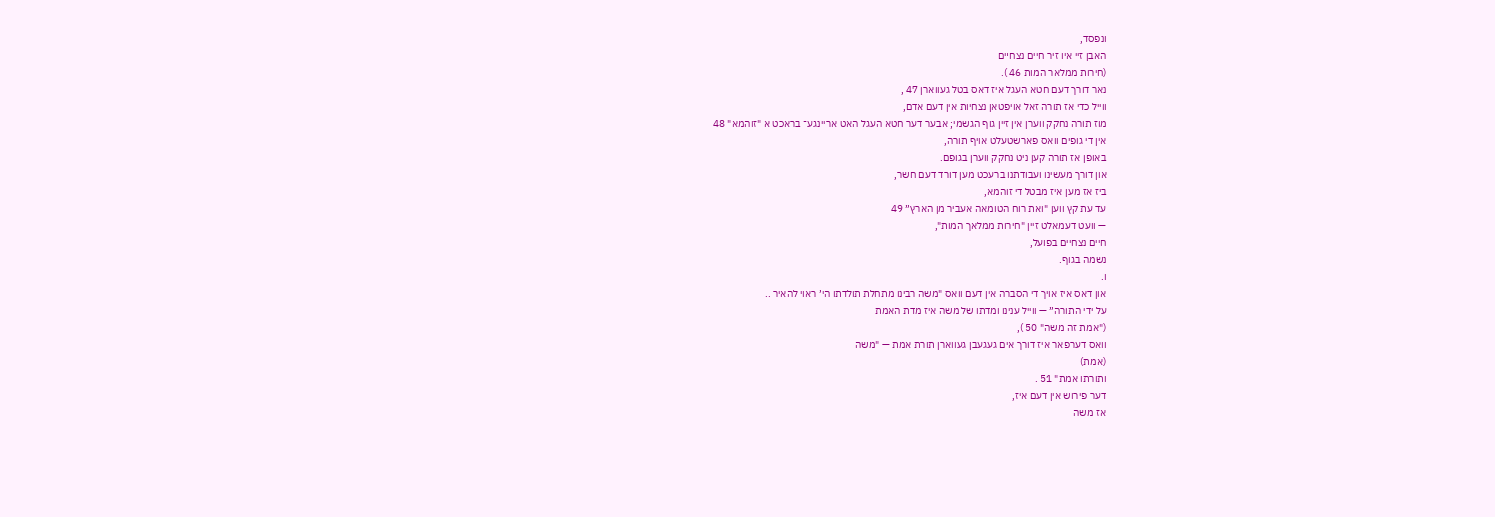ונפסד,
האבן זיי איו זיר חיים נצחײם
(חירות ממלאר המות 46 ).
נאר דורך דעם חטא העגל איז דאס בטל געווארן 47 ,
ווייל כדי אז תורה זאל אויפטאן נצחיות אין דעם אדם,
מוז תורה נחקק ווערן אין זיין גוף הגשמי; אבער דער חטא העגל האט אריינגע־ בראכט א "זוהמא" 48
אין די גופים וואס פארשטעלט אויף תורה,
באופן אז תורה קען ניט נחקק ווערן בגופם.
און דורך מעשינו ועבודתנו ברעכט מען דורד דעם חשר,
ביז אז מען איז מבטל די זוהמא,
עד עת קץ ווען "ואת רוח הטומאה אעביר מן הארץ״ 49
— וועט דעמאלט זיין "חירות ממלאך המות",
חיים נצחיים בפועל,
נשמה בגוף.
ו.
און דאס איז אויך די הסברה אין דעם וואס "משה רבינו מתחלת תולדתו הי׳ ראוי להאיר ..
על ידי התורה״ — ווייל ענינו ומדתו של משה איז מדת האמת
("אמת זה משה" 50 ),
וואס דערפאר איז דורך אים געגעבן געווארן תורת אמת — "משה
(אמת)
ותורתו אמת" 51 .
דער פירוש אין דעם איז,
אז משה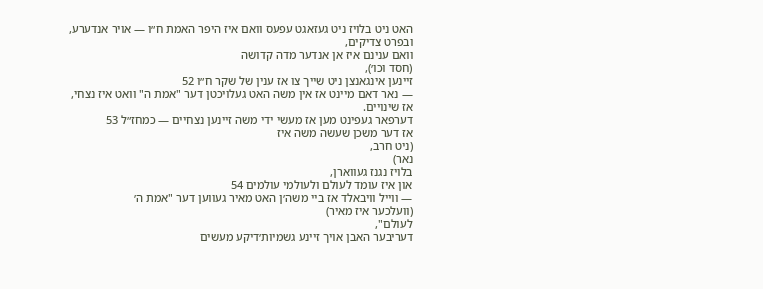האט ניט בלויז ניט געזאגט עפעס וואם איז היפר האמת ח״ו — אויר אנדערע,
ובפרט צדיקים,
וואם ענינם איז אן אנדער מדה קדושה
(חסד וכו׳),
זיינען אינגאנצן ניט שייך צו אז ענין של שקר ח״ו 52
— נאר דאם מיינט אז אין משה האט געלויכטן דער "אמת ה" וואט איז נצחי,
אז שינויים.
דערפאר געפינט מען אז מעשי ידי משה זיינען נצחיים — כמחז״ל 53
אז דער משכן שעשה משה איז
(ניט חרב,
נאר)
בלויז נגנז געווארן,
און איז עומד לעולם ולעולמי עולמים 54
— ווייל וויבאלד אז ביי משה׳ן האט מאיר געווען דער "אמת ה׳
(וועלכער איז מאיר)
לעולם",
דעריבער האבן אויך זיינע גשמיות׳דיקע מעשים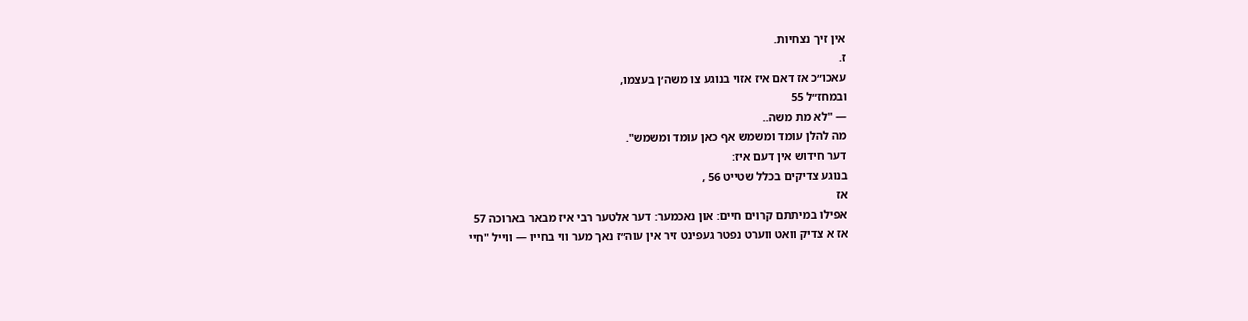אין זיך נצחיות.
ז.
עאכו״כ אז דאם איז אזוי בנוגע צו משה׳ן בעצמו,
ובמחז״ל 55
— "לא מת משה..
מה להלן עומד ומשמש אף כאן עומד ומשמש".
דער חידוש אין דעם איז:
בנוגע צדיקים בכלל שטייט 56 ,
אז
אפילו במיתתם קרוים חיים: און נאכמער: דער אלטער רבי איז מבאר בארוכה 57
אז א צדיק וואט ווערט נפטר געפינט זיר אין עוה״ז נאך מער ווי בחייו — ווייל "חיי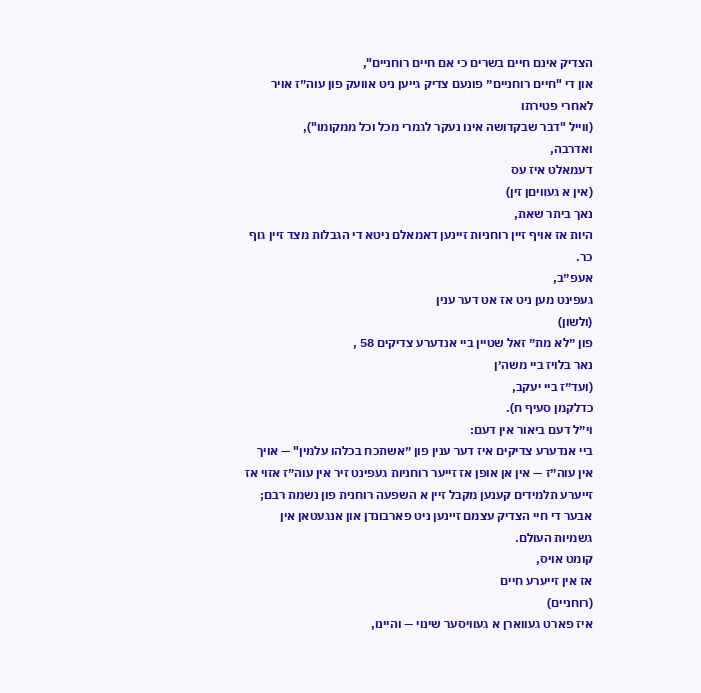הצדיק אינם חיים בשרים כי אם חיים רוחניים",
און די "חיים רוחניים״ פונעם צדיק גײען ניט אוועק פון עוה״ז אויר לאחרי פטירתו
(ווייל "דבר שבקדושה אינו נעקר לגמרי מכל וכל ממקומו"),
ואדרבה,
דעמאלט איז עס
(אין א געװיםן זין)
נאך ביתר שאת,
היות אז אויף זיין רוחניות זיינען דאמאלם ניטא די הגבלות מצד זיין גוף כר.
אעפ״ב,
געפינט מען ניט אז אט דער ענין
(ולשון)
פון ״לא מת״ זאל שטיין ביי אנדערע צדיקים 58 ,
נאר בלויז ביי משה׳ן
(ועד״ז ביי יעקב,
כדלקמן סעיף ח).
וי״ל דעם ביאור אין דעם:
ביי אנדערע צדיקים איז דער ענין פון ״אשתכח בכלהו עלמין" — אויך אין עוה״ז — אין אן אופן אז זייער רוחניות געפינט זיר אין עוה״ז אזוי אז זײערע תלמידים קענען מקבל זיין א השפעה רוחנית פון נשמת רבם; אבער די חיי הצדיק עצמם זײנען ניט פארבונדן און אנגעטאן אין גשמיות העולם.
קומט אויס,
אז אין זייערע חיים
(רוחניים)
איז פארט געווארן א געוויסער שינוי — והיינו,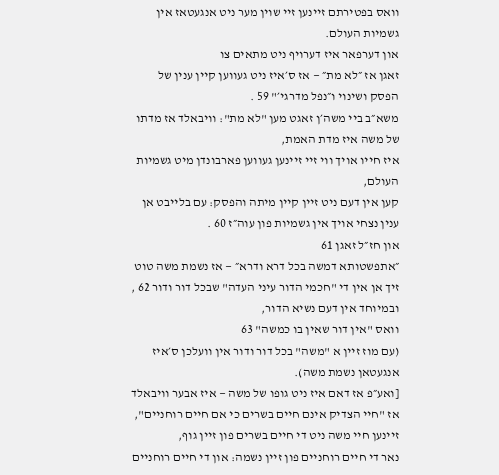וואס בפטירתם זיינען זיי שוין מער ניט אנגעטאז אין גשמיות העולם.
און דערפאר איז דערויף ניט מתאים צו
זאגן אז ״לא מת״ — אז ס׳איז ניט געווען קיין ענין של הפסק ושינוי ו״נפל מדרגי׳" 59 .
משא״ב ביי משה׳ן זאגט מען "לא מת": וויבאלד אז מדתו של משה איז מדת האמת,
איז חייו אויך ווי זיי זיינען געווען פארבונדן מיט גשמיות העולם,
קען אין דעם ניט זיין קיין מיתה והפסק: עם בלייבט אן ענין נצחי אויך אין גשמיות פון עוה״ז 60 .
און חז״ל זאגן 61
״אתפשטותא דמשה בכל דרא ודרא״ — אז נשמת משה טוט זיך אן אין די "חכמי הדור עיני העדה" שבכל דור ודור 62 ,
ובמיוחד אין דעם נשיא הדור,
וואס "אין דור שאין בו כמשה" 63
(עם מוז זיין א "משה" בכל דור ודור אין וועלכן ס׳איז אנגעטאן נשמת משה).
[ואע״פ אז דאם איז ניט גופו של משה — איז אבער וויבאלד אז "חיי הצדיק אינם חיים בשרים כי אם חיים רוחניים",
זיינען חיי משה ניט די חיים בשרים פון זיין גוף,
נאר די חיים רוחניים פון זיין נשמה: און די חיים רוחניים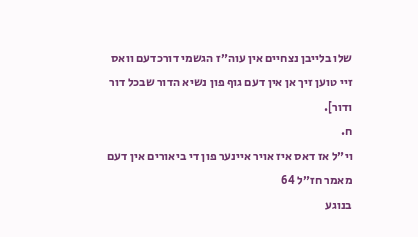שלו בלייבן נצחיים אין עוה״ז הגשמי דורכדעם וואס
זיי טוען זיך אן אין דעם גוף פון נשיא הדור שבכל דור ודור].
ח.
וי״ל אז דאס איז אויר איינער פון די ביאורים אין דעם מאמר חז״ל 64
בנוגע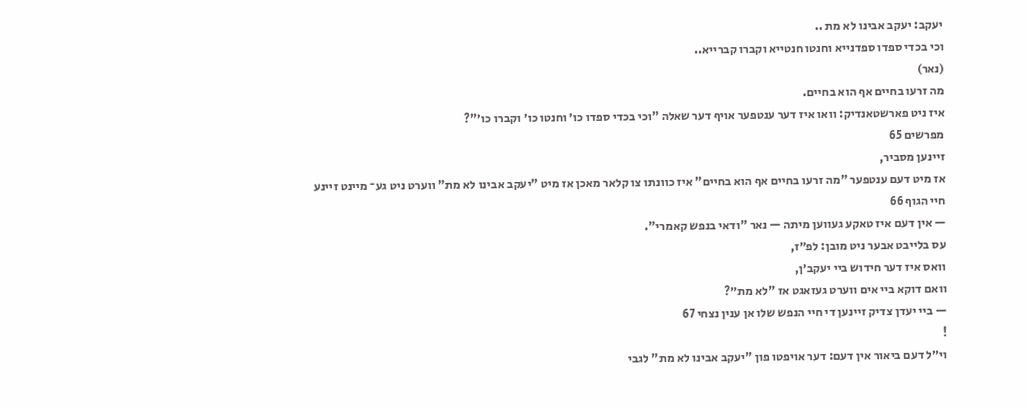יעקב: יעקב אבינו לא מת ..
וכי בכדי ספדו ספדנייא וחנטו חנטייא וקברו קברייא..
(נאר)
מה זרעו בחיים אף הוא בחיים.
איז ניט פארשטאנדיק: וואו איז דער ענטפער אויף דער שאלה "וכי בכדי ספדו כו׳ וחנטו כו׳ וקברו כו׳"?
מפרשים 65
זיינען מסביר,
אז מיט דעם ענטפער "מה זרעו בחיים אף הוא בחיים" איז כוונתו צו קלאר מאכן אז מיט "יעקב אבינו לא מת" ווערט ניט גע־ מיינט זיינע חיי הגוף 66
— אין דעם איז טאקע געווען מיתה — נאר "ודאי בנפש קאמרי".
עס בלייבט אבער ניט מובן: לפ״ז,
וואס איז דער חידוש ביי יעקב׳ן,
וואם דוקא ביי אים ווערט געזאגט אז "לא מת״?
— ביי יעדן צדיק זיינען די חיי הנפש שלו אן ענין נצחי 67
!
וי״ל דעם ביאור אין דעם: דער אויפטו פון "יעקב אבינו לא מת" לגבי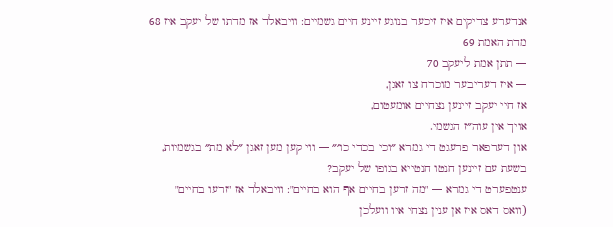אנדערע צדיקים איז זיכער בנוגע זיינע חיים גשמיים: וויבאלד אז מדתו של יעקב איז 68
מדת האמת 69
— תתן אמת ליעקב 70
— איז דעריבער מוכרח צו זאגן,
אז חיי יעקב זיינען נצחיים אומעטום,
אויך אין עוה״ז הגשמי.
און דערפאר פרעגט די גמרא ״וכי בכדי כו׳״ — ווי קען מען זאגן ״לא מת״ בגשמיות,
בשעת עם זיינען חנטו חנטייא בגופו של יעקב?
ענטפערט די גמרא — "מה זרען בחיים אף הוא בחיים": וויבאלד אז "זרעו בחיים"
(וואס דאס איז אן ענין נצחי איו וועלכן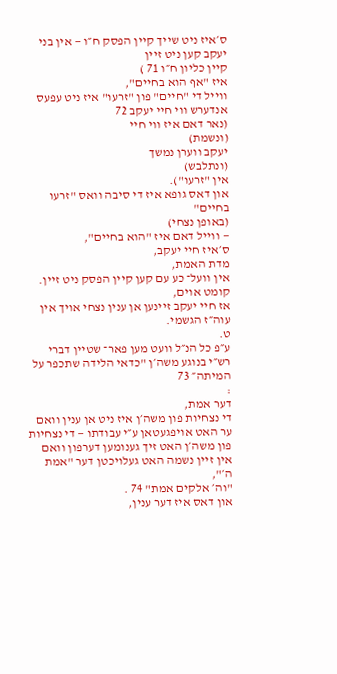ס׳איז ניט שייך קיין הפסק ח״ו — אין בני יעקב קען ניט זיין
קיין כליון ח״ו 71 )
איז "אף הוא בחיים",
ווייל די "חיים" פון "זרעו" איז ניט עפעס אנדערש ווי חיי יעקב 72
(נאר דאם איז ווי חיי
(ונשמת)
יעקב ווערן נמשך
(ונתלבש)
אין "זרעו").
און דאס גופא איז די סיבה וואס "זרעו בחיים"
(באופן נצחי)
— ווייל דאם איז "הוא בחיים",
ס׳איז חיי יעקב,
מדת האמת,
אין וועל־ כע עם קען קיין הפסק ניט זיין.
קומט אוים,
אז חיי יעקב זיינען אן ענין נצחי אויך אין עוה״ז הגשמי.
ט.
ע״פ כל הנ״ל וועט מען פאר־ שטיין דברי רש״י בנוגע משה׳ן "כדאי הלידה שתכפר על המיתה״ 73
:
דער אמת,
די נצחיות פון משה׳ן איז ניט אן ענין וואם ער האט אויפגעטאן ע״י עבודתו — די נצחיות פון משה׳ן האט זיך גענומען דערפון וואם אין זיין נשמה האט געלויכטן דער "אמת ה׳",
"וה׳ אלקים אמת" 74 .
און דאס איז דער ענין,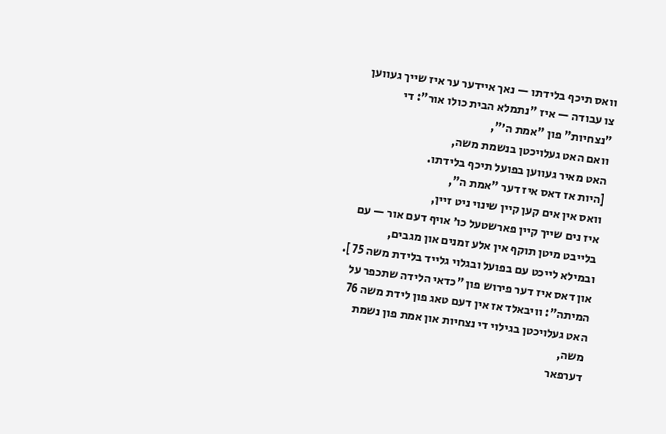וואס תיכף בלידתו — נאך איידער ער איז שייך געווען צו עבודה — איז "נתמלא הבית כולו אור": די "נצחיות" פון "אמת ה׳",
וואם האט געלויכטן בנשמת משה,
האט מאיר געווען בפועל תיכף בלידתו.
[היות אז דאס איז דער "אמת ה",
וואס אין אים קען קיין שינוי ניט זיין,
איז נים שייך קיין פארשטעל כו׳ אויף דעם אור — עם בלייבט מיטן תוקף אין אלע זמנים און מגבים,
ובמילא לייכט עם בפועל ובגלוי גלייד בלידת משה 75 ].
און דאס איז דער פירוש פון "כדאי הלידה שתכפר על המיתה": וויבאלד אז אין דעם טאג פון לידת משה 76
האט געלויכטן בגילוי די נצחיות און אמת פון נשמת משה,
דערפאר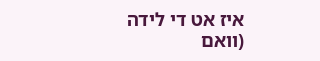איז אט די לידה
(וואם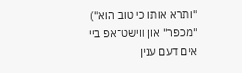"ותרא אותו כי טוב הוא")
"מכפר" און װישט־אפ ביי אים דעם ענין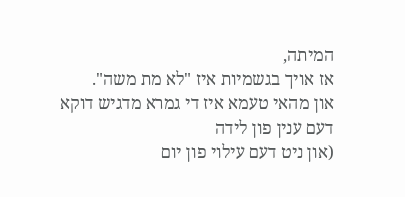המיתה,
אז אויך בגשמיות איז "לא מת משה".
און מהאי טעמא איז די גמרא מדגיש דוקא דעם ענין פון לידה
(און ניט דעם עילוי פון יום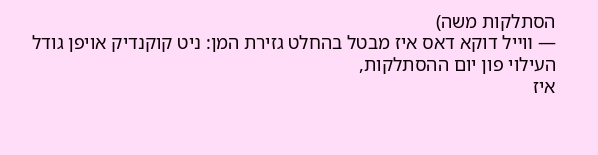הסתלקות משה)
— װײל דוקא דאס איז מבטל בהחלט גזירת המן: ניט קוקנדיק אויפן גודל העילוי פון יום ההסתלקות,
איז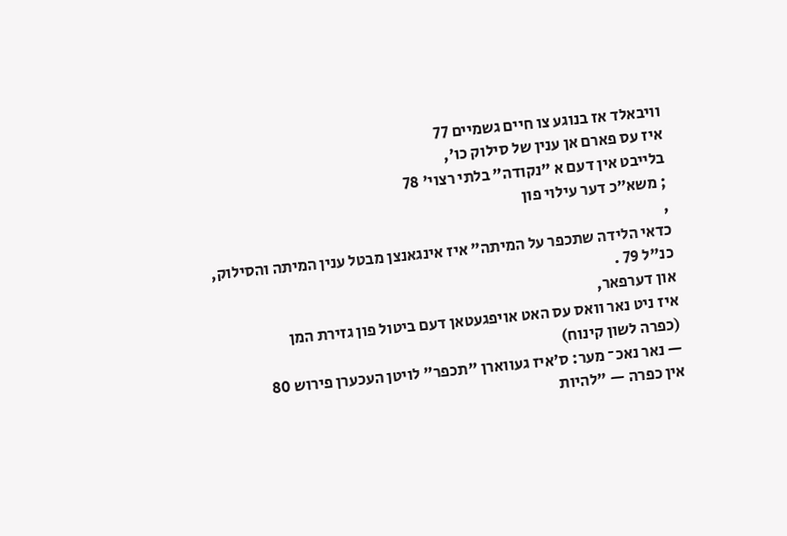וויבאלד אז בנוגע צו חיים גשמיים 77
איז עס פארם אן ענין של סילוק כו׳,
בלייבט אין דעם א "נקודה" בלתי רצוי' 78
; משא״כ דער עילוי פון
,
כדאי הלידה שתכפר על המיתה" איז אינגאנצן מבטל ענין המיתה והסילוק,
כנ"ל 79 .
און דערפאר,
איז ניט נאר וואס עס האט אויפגעטאן דעם ביטול פון גזירת המן
(כפרה לשון קינוח)
— נאר נאכ־ מער: ס׳איז געווארן "תכפר" לויטן העכערן פירוש 80
אין כפרה — "להיות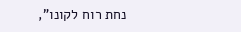נחת רוח לקונו",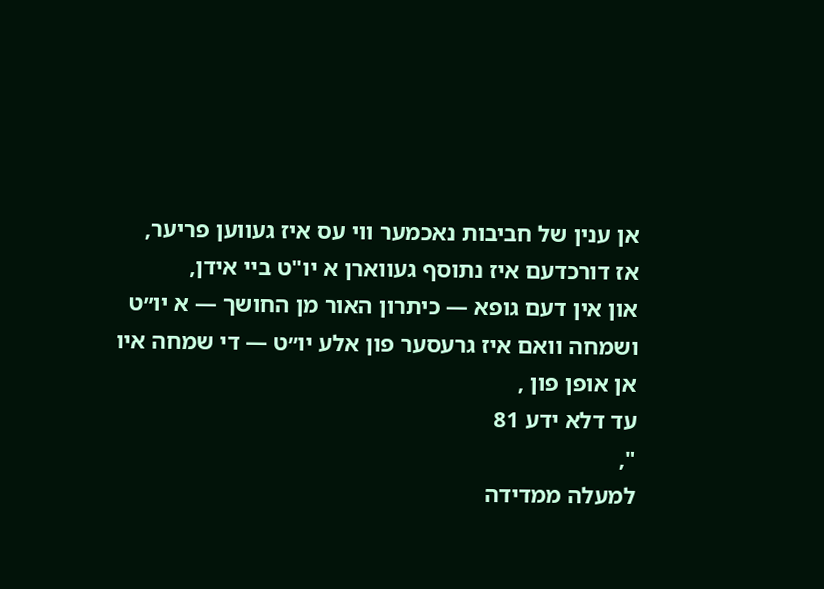אן ענין של חביבות נאכמער ווי עס איז געווען פריער,
אז דורכדעם איז נתוסף געווארן א יו"ט ביי אידן,
און אין דעם גופא — כיתרון האור מן החושך — א יו״ט ושמחה וואם איז גרעסער פון אלע יו״ט — די שמחה איו אן אופן פון ,
עד דלא ידע 81
",
למעלה ממדידה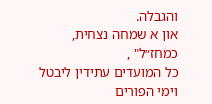והגבלה.
און א שמחה נצחית,
כמחז״ל" ,
כל המועדים עתידין ליבטל וימי הפורים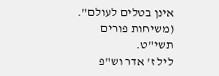אינן בטלים לעולם".
(משיחות פורים תשי"ט.
ליל ז' אדר וש"פ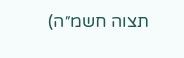תצוה חשמ״ה)